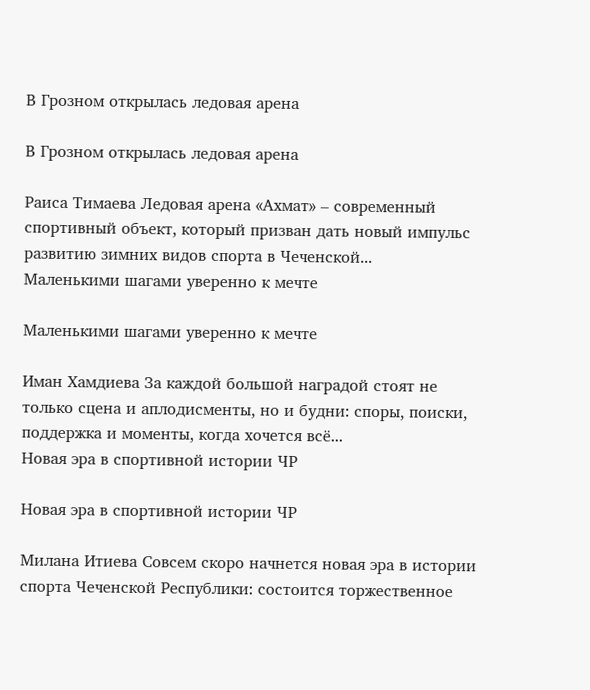В Грозном открылась ледовая арена

В Грозном открылась ледовая арена

Раиса Тимаева Ледовая арена «Ахмат» – современный спортивный объект, который призван дать новый импульс развитию зимних видов спорта в Чеченской...
Маленькими шагами уверенно к мечте

Маленькими шагами уверенно к мечте

Иман Хамдиева За каждой большой наградой стоят не только сцена и аплодисменты, но и будни: споры, поиски, поддержка и моменты, когда хочется всё...
Новая эра в спортивной истории ЧР

Новая эра в спортивной истории ЧР

Милана Итиева Совсем скоро начнется новая эра в истории спорта Чеченской Республики: состоится торжественное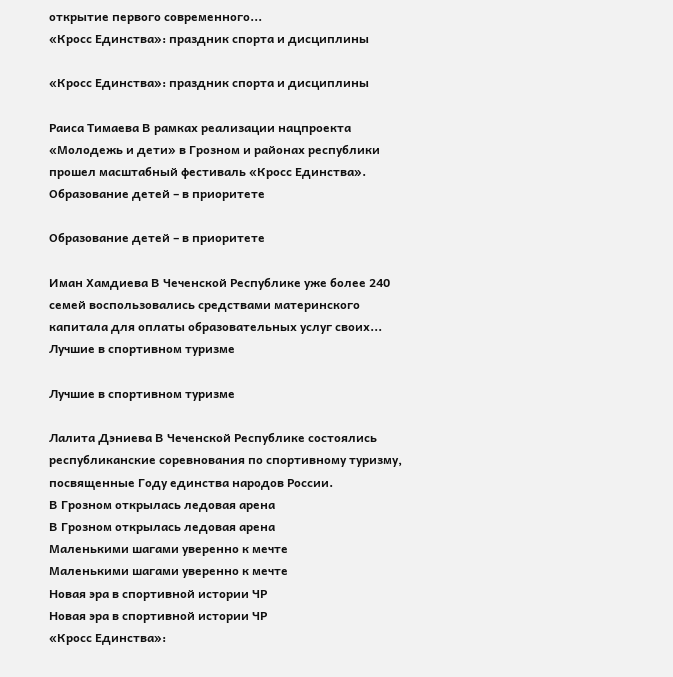открытие первого современного...
«Кросс Единства»: праздник спорта и дисциплины

«Кросс Единства»: праздник спорта и дисциплины

Раиса Тимаева В рамках реализации нацпроекта «Молодежь и дети» в Грозном и районах республики прошел масштабный фестиваль «Кросс Единства».
Образование детей – в приоритете

Образование детей – в приоритете

Иман Хамдиева В Чеченской Республике уже более 240 семей воспользовались средствами материнского капитала для оплаты образовательных услуг своих...
Лучшие в спортивном туризме

Лучшие в спортивном туризме

Лалита Дэниева В Чеченской Республике состоялись республиканские соревнования по спортивному туризму, посвященные Году единства народов России.
В Грозном открылась ледовая арена
В Грозном открылась ледовая арена
Маленькими шагами уверенно к мечте
Маленькими шагами уверенно к мечте
Новая эра в спортивной истории ЧР
Новая эра в спортивной истории ЧР
«Кросс Единства»: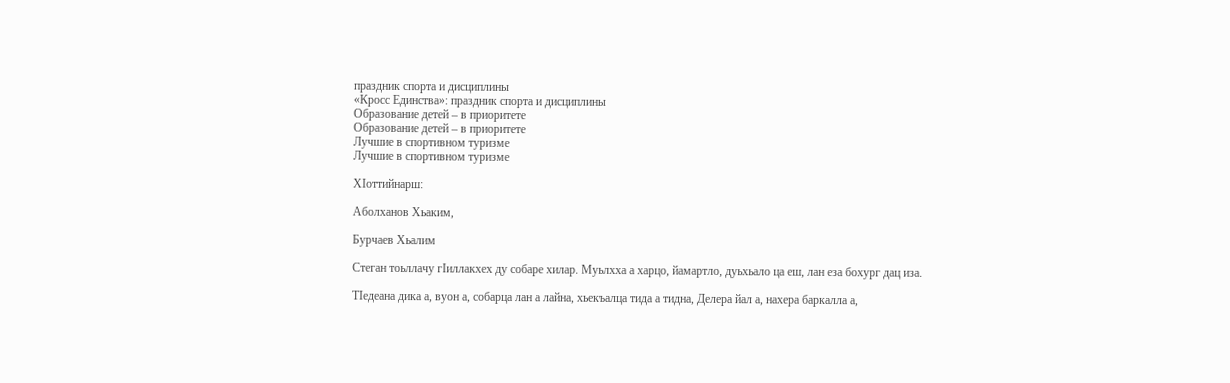праздник спорта и дисциплины
«Кросс Единства»: праздник спорта и дисциплины
Образование детей – в приоритете
Образование детей – в приоритете
Лучшие в спортивном туризме
Лучшие в спортивном туризме

ХIоттийнарш:

Аболханов Хьаким,

Бурчаев Хьалим

Стеган тоьллачу гIиллакхех ду собаре хилар. Муьлхха а харцо, йамартло, дуьхьало ца еш, лан еза бохург дац иза.

ТIедеана дика а, вуон а, собарца лан а лайна, хьекъалца тида а тидна, Делера йал а, нахера баркалла а,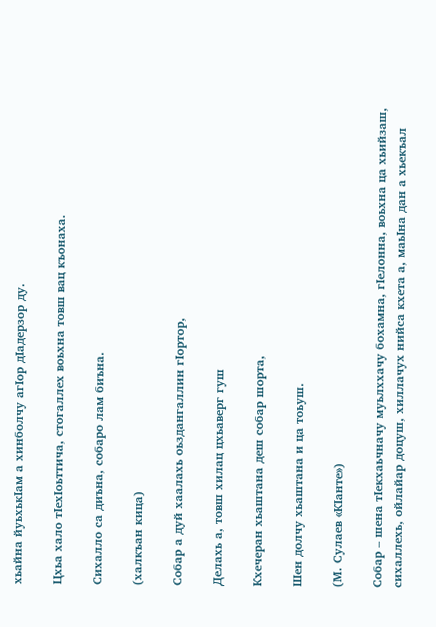хьайна йуьхькIам а хинболчу агIор дIадерзор ду.

Цхьа хало тIехIоьттича, стогаллех воьхна товш вац къонаха.

Сихалло са диъна, собаро лам биъна.

(халкъан кица)

Собар а дуй хаалахь оьздангаллин гIортор,

Делахь а, товш хилац цхьаверг гуш

Кхечеран хьаштана деш собар шорта,

Шен долчу хьаштана и ца тоьуш.

(М. Сулаев «КIанте»)

Собар – шена тIекхаьчначу муьлххачу бохамна, гIелонна, воьхна ца хьийзаш, сихаллехь, ойлайар доцуш, хиллачух нийса кхета а, маьIна дан а хьекъал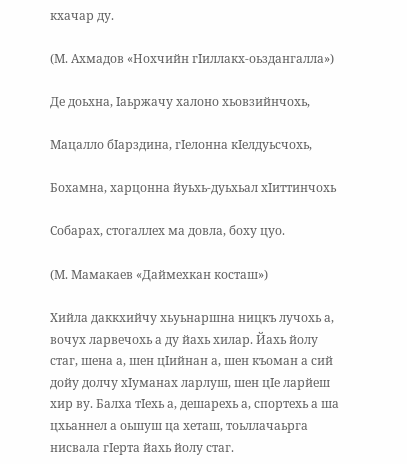кхачар ду.

(М. Ахмадов «Нохчийн гIиллакх-оьздангалла»)

Де доьхна, Iаьржачу халоно хьовзийнчохь,

Мацалло бIарздина, гIелонна кIелдуьсчохь,

Бохамна, харцонна йуьхь-дуьхьал хIиттинчохь

Собарах, стогаллех ма довла, боху цуо.

(М. Мамакаев «Даймехкан косташ»)

Хийла даккхийчу хьуьнаршна ницкъ лучохь а, вочух ларвечохь а ду йахь хилар. Йахь йолу стаг, шена а, шен цIийнан а, шен къоман а сий дойу долчу хIуманах ларлуш, шен цIе ларйеш хир ву. Балха тIехь а, дешарехь а, спортехь а ша цхьаннел а оьшуш ца хеташ, тоьллачаьрга нисвала гIерта йахь йолу стаг.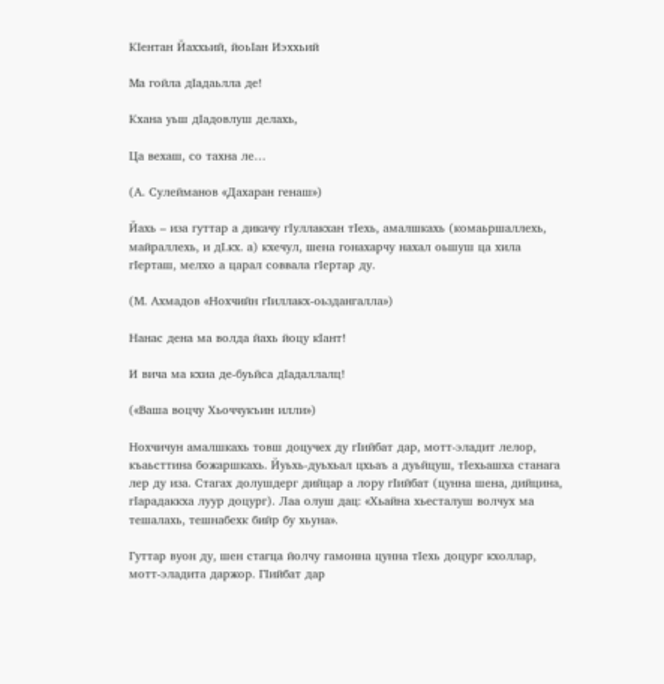КIентан Йаххьий, йоьIан Иэххьий

Ма гойла дIадаьлла де!

Кхана уьш дIадовлуш делахь,

Ца вехаш, со тахна ле…

(А. Сулейманов «Дахаран генаш»)

Йахь – иза гуттар а дикачу гIуллакхан тIехь, амалшкахь (комаьршаллехь, майраллехь, и дI.кх. а) кхечул, шена гонахарчу нахал оьшуш ца хила гIерташ, мелхо а царал соввала гIертар ду.

(М. Ахмадов «Нохчийн гIиллакх-оьздангалла»)

Нанас дена ма волда йахь йоцу кIант!

И вича ма кхиа де-буьйса дIадаллалц!

(«Ваша воцчу Хьоччукъин илли»)

Нохчичун амалшкахь товш доцучех ду гIийбат дар, мотт-эладит лелор, къаьсттина божаршкахь. Йуьхь-дуьхьал цхьаъ а дуьйцуш, тIехьашха станага лер ду иза. Стагах долушдерг дийцар а лору гIийбат (цунна шена, дийцина, гIарадаккха луур доцург). Лаа олуш дац: «Хьайна хьесталуш волчух ма тешалахь, тешнабехк бийр бу хьуна».

Гуттар вуон ду, шен стагца йолчу гамонна цунна тIехь доцург кхоллар, мотт-эладита даржор. ГIийбат дар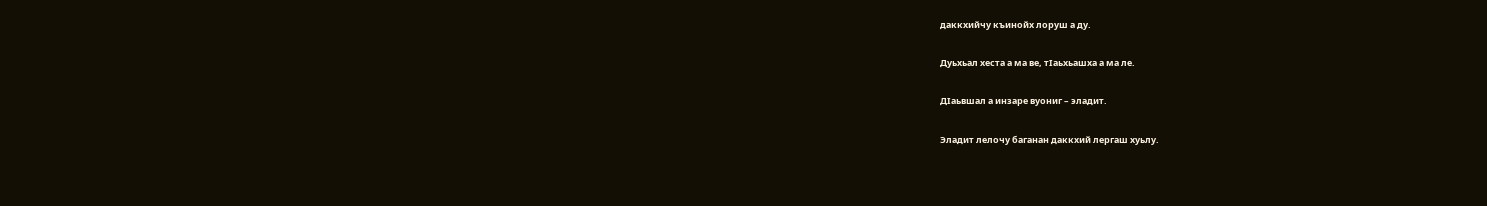даккхийчу къинойх лоруш а ду.

Дуьхьал хеста а ма ве, тIаьхьашха а ма ле.

ДIаьвшал а инзаре вуониг – эладит.

Эладит лелочу баганан даккхий лергаш хуьлу.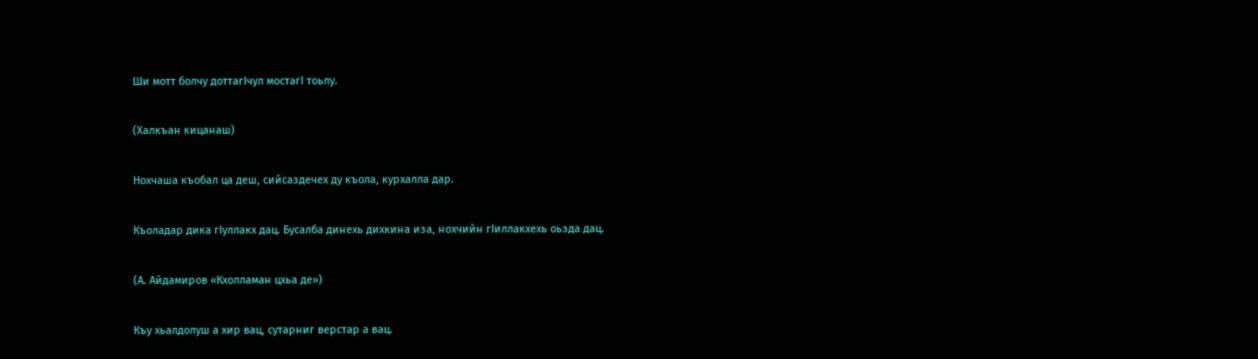Ши мотт болчу доттагIчул мостагI тоьлу.

(Халкъан кицанаш)

Нохчаша къобал ца деш, сийсаздечех ду къола, курхалла дар.

Къоладар дика гIуллакх дац. Бусалба динехь дихкина иза, нохчийн гIиллакхехь оьзда дац.

(А. Айдамиров «Кхолламан цхьа де»)

Къу хьалдолуш а хир вац, сутарниг верстар а вац.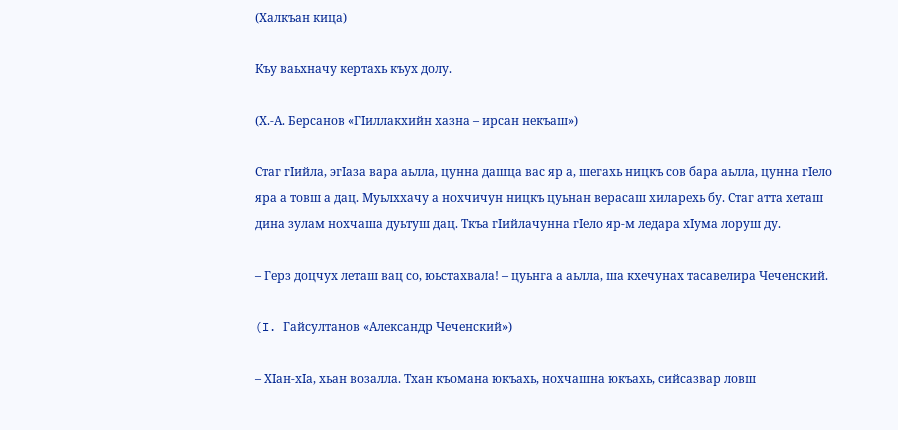(Халкъан кица)

Къу ваьхначу кертахь къух долу.

(Х.-А. Берсанов «ГIиллакхийн хазна – ирсан некъаш»)

Стаг гIийла, эгIаза вара аьлла, цунна дашца вас яр а, шегахь ницкъ сов бара аьлла, цунна гIело яра а товш а дац. Муьлххачу а нохчичун ницкъ цуьнан верасаш хиларехь бу. Стаг атта хеташ дина зулам нохчаша дуьтуш дац. Ткъа гIийлачунна гIело яр-м ледара хIума лоруш ду.

– Герз доцчух леташ вац со, юьстахвала! – цуьнга а аьлла, ша кхечунах тасавелира Чеченский.

(I. Гайсултанов «Александр Чеченский»)

– ХIан-хIа, хьан возалла. Тхан къомана юкъахь, нохчашна юкъахь, сийсазвар ловш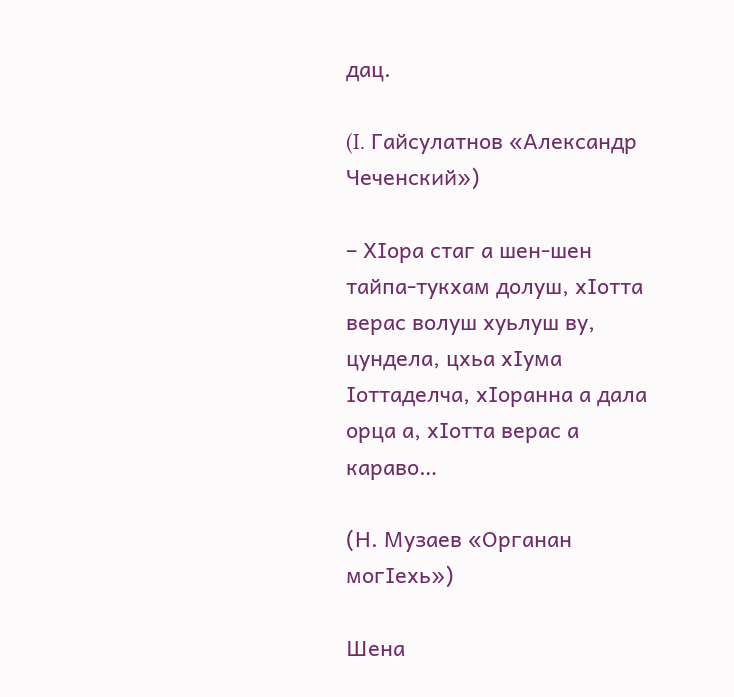дац.

(I. Гайсулатнов «Александр Чеченский»)

– ХIора стаг а шен-шен тайпа-тукхам долуш, хIотта верас волуш хуьлуш ву, цундела, цхьа хIума Iоттаделча, хIоранна а дала орца а, хIотта верас а караво…

(Н. Музаев «Органан могIехь»)

Шена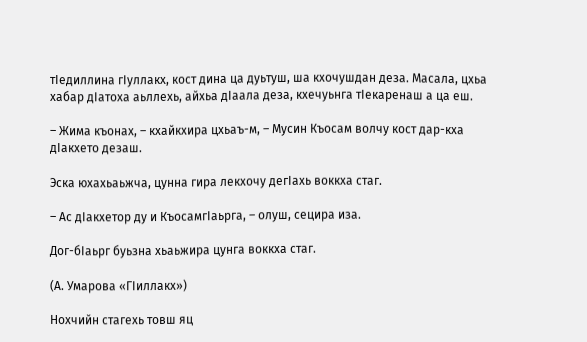тIедиллина гIуллакх, кост дина ца дуьтуш, ша кхочушдан деза. Масала, цхьа хабар дIатоха аьллехь, айхьа дIаала деза, кхечуьнга тIекаренаш а ца еш.

– Жима къонах, – кхайкхира цхьаъ-м, – Мусин Къосам волчу кост дар-кха дIакхето дезаш.

Эска юхахьаьжча, цунна гира лекхочу дегIахь воккха стаг.

– Ас дIакхетор ду и КъосамгIаьрга, – олуш, сецира иза.

Дог-бIаьрг буьзна хьаьжира цунга воккха стаг.

(А. Умарова «ГIиллакх»)

Нохчийн стагехь товш яц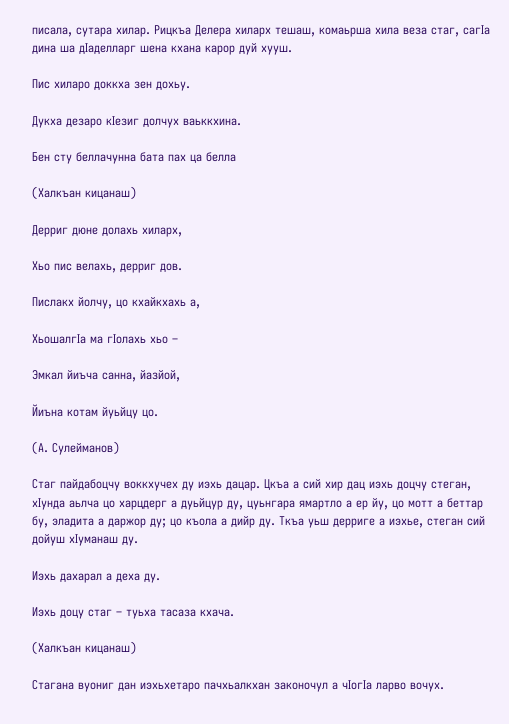писала, сутара хилар. Рицкъа Делера хиларх тешаш, комаьрша хила веза стаг, сагIа дина ша дIаделларг шена кхана карор дуй хууш.

Пис хиларо доккха зен дохьу.

Дукха дезаро кIезиг долчух ваьккхина.

Бен сту беллачунна бата пах ца белла

(Халкъан кицанаш)

Дерриг дюне долахь хиларх,

Хьо пис велахь, дерриг дов.

Пислакх йолчу, цо кхайкхахь а,

ХьошалгIа ма гIолахь хьо –

Эмкал йиъча санна, йазйой,

Йиъна котам йуьйцу цо.

(А. Сулейманов)

Стаг пайдабоцчу воккхучех ду иэхь дацар. Цкъа а сий хир дац иэхь доцчу стеган, хIунда аьлча цо харцдерг а дуьйцур ду, цуьнгара ямартло а ер йу, цо мотт а беттар бу, эладита а даржор ду; цо къола а дийр ду. Ткъа уьш дерриге а иэхье, стеган сий дойуш хIуманаш ду.

Иэхь дахарал а деха ду.

Иэхь доцу стаг – туьха тасаза кхача.

(Халкъан кицанаш)

Стагана вуониг дан иэхьхетаро пачхьалкхан законочул а чIогIа ларво вочух.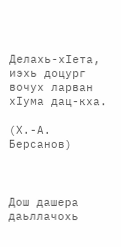Делахь-хIета, иэхь доцург вочух ларван хIума дац-кха.

(Х.-А. Берсанов)



Дош дашера даьллачохь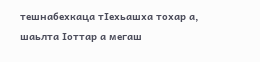тешнабехкаца тIехьашха тохар а, шаьлта Iоттар а мегаш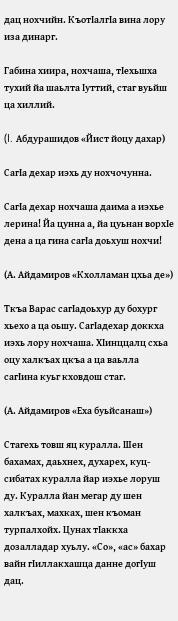дац нохчийн. КъотIалгIа вина лору иза динарг.

Габина хиира, нохчаша, тIехьшха тухий йа шаьлта Iуттий, стаг вуьйш ца хиллий.

(I. Абдурашидов «Йист йоцу дахар)

СагIа дехар иэхь ду нохчочунна.

СагIа дехар нохчаша даима а иэхье лерина! Йа цунна а, йа цуьнан ворхIе дена а ца гина сагIа доьхуш нохчи!

(А. Айдамиров «Кхолламан цхьа де»)

Ткъа Варас сагIадоьхур ду бохург хьехо а ца оьшу. СагIадехар доккха иэхь лору нохчаша. ХIинццалц схьа оцу халкъах цкъа а ца ваьлла сагIина куьг кховдош стаг.

(А. Айдамиров «Еха буьйсанаш»)

Стагехь товш яц куралла. Шен бахамах, даьхнех, духарех, куц-сибатах куралла йар иэхье лоруш ду. Куралла йан мегар ду шен халкъах, махках, шен къоман турпалхойх. Цунах тIаккха дозалладар хуьлу. «Со», «ас» бахар вайн гIиллакхашца данне догIуш дац.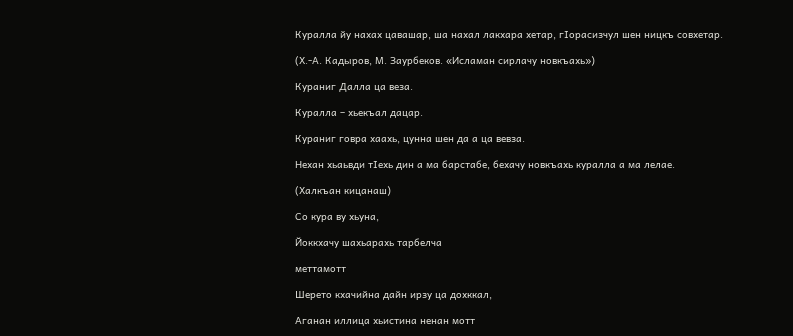Куралла йу нахах цавашар, ша нахал лакхара хетар, гIорасизчул шен ницкъ совхетар.

(Х.-А. Кадыров, М. Заурбеков. «Исламан сирлачу новкъахь»)

Кураниг Далла ца веза.

Куралла – хьекъал дацар.

Кураниг говра хаахь, цунна шен да а ца вевза.

Нехан хьаьвди тIехь дин а ма барстабе, бехачу новкъахь куралла а ма лелае.

(Халкъан кицанаш)

Со кура ву хьуна,

Йоккхачу шахьарахь тарбелча

меттамотт

Шерето кхачийна дайн ирзу ца дохккал,

Аганан иллица хьистина ненан мотт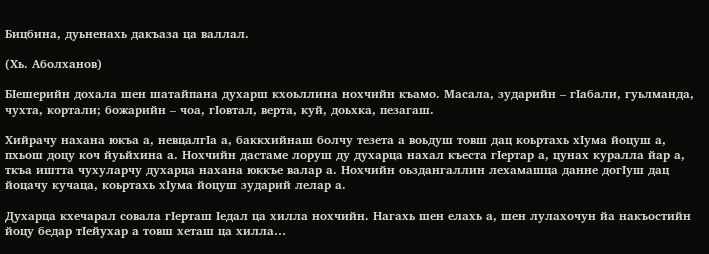Бицбина, дуьненахь дакъаза ца валлал.

(Хь. Аболханов)

БIешерийн дохала шен шатайпана духарш кхоьллина нохчийн къамо. Масала, зударийн – гIабали, гуьлманда, чухта, кортали; божарийн – чоа, гIовтал, верта, куй, доьхка, пезагаш.

Хийрачу нахана юкъа а, невцалгIа а, баккхийнаш болчу тезета а воьдуш товш дац коьртахь хIума йоцуш а, пхьош доцу коч йуьйхина а. Нохчийн дастаме лоруш ду духарца нахал къеста гIертар а, цунах куралла йар а, ткъа иштта чухуларчу духарца нахана юккъе валар а. Нохчийн оьздангаллин лехамашца данне догIуш дац йоцачу кучаца, коьртахь хIума йоцуш зударий лелар а.

Духарца кхечарал совала гIерташ Iедал ца хилла нохчийн. Нагахь шен елахь а, шен лулахочун йа накъостийн йоцу бедар тIейухар а товш хеташ ца хилла…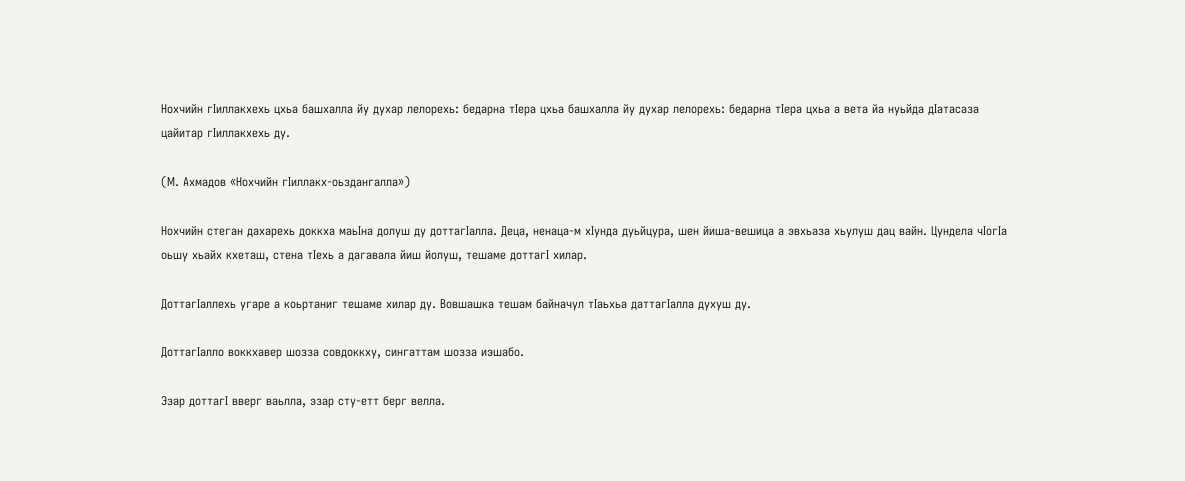Нохчийн гIиллакхехь цхьа башхалла йу духар лелорехь: бедарна тIера цхьа башхалла йу духар лелорехь: бедарна тIера цхьа а вета йа нуьйда дIатасаза цайитар гIиллакхехь ду.

(М. Ахмадов «Нохчийн гIиллакх-оьздангалла»)

Нохчийн стеган дахарехь доккха маьIна долуш ду доттагIалла. Деца, ненаца-м хIунда дуьйцура, шен йиша-вешица а эвхьаза хьулуш дац вайн. Цундела чIогIа оьшу хьайх кхеташ, стена тIехь а дагавала йиш йолуш, тешаме доттагI хилар.

ДоттагIаллехь угаре а коьртаниг тешаме хилар ду. Вовшашка тешам байначул тIаьхьа даттагIалла духуш ду.

ДоттагIалло воккхавер шозза совдоккху, сингаттам шозза иэшабо.

Эзар доттагI вверг ваьлла, эзар сту-етт берг велла.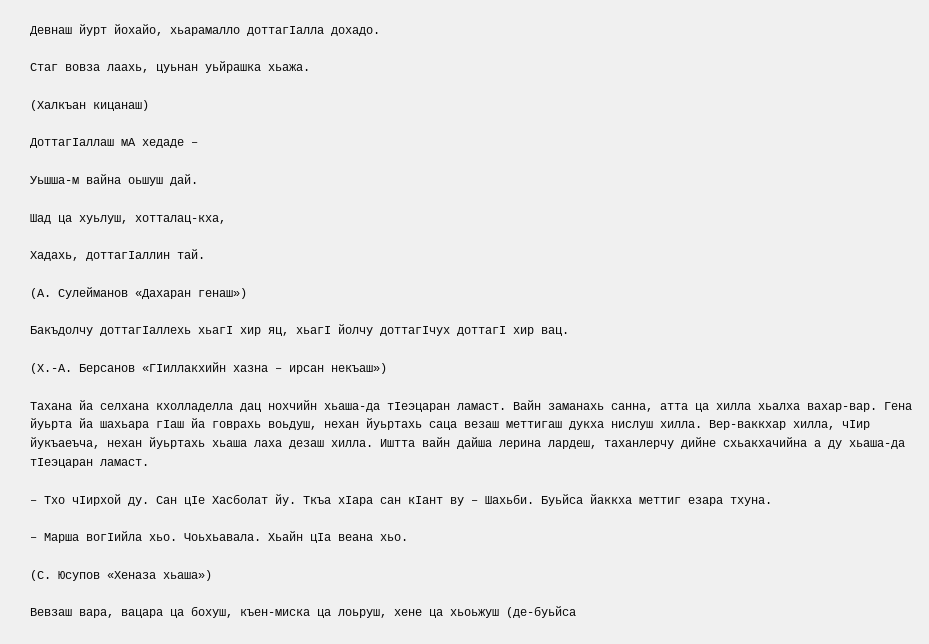Девнаш йурт йохайо, хьарамалло доттагIалла дохадо.

Стаг вовза лаахь, цуьнан уьйрашка хьажа.

(Халкъан кицанаш)

ДоттагIаллаш мА хедаде –

Уьшша-м вайна оьшуш дай.

Шад ца хуьлуш, хотталац-кха,

Хадахь, доттагIаллин тай.

(А. Сулейманов «Дахаран генаш»)

Бакъдолчу доттагIаллехь хьагI хир яц, хьагI йолчу доттагIчух доттагI хир вац.

(Х.-А. Берсанов «ГIиллакхийн хазна – ирсан некъаш»)

Тахана йа селхана кхолладелла дац нохчийн хьаша-да тIеэцаран ламаст. Вайн заманахь санна, атта ца хилла хьалха вахар-вар. Гена йуьрта йа шахьара гIаш йа говрахь воьдуш, нехан йуьртахь саца везаш меттигаш дукха нислуш хилла. Вер-ваккхар хилла, чIир йукъаеъча, нехан йуьртахь хьаша лаха дезаш хилла. Иштта вайн дайша лерина лардеш, таханлерчу дийне схьакхачийна а ду хьаша-да тIеэцаран ламаст.

– Тхо чIирхой ду. Сан цIе Хасболат йу. Ткъа хIара сан кIант ву – Шахьби. Буьйса йаккха меттиг езара тхуна.

– Марша вогIийла хьо. Чоьхьавала. Хьайн цIа веана хьо.

(С. Юсупов «Хеназа хьаша»)

Вевзаш вара, вацара ца бохуш, къен-миска ца лоьруш, хене ца хьоьжуш (де-буьйса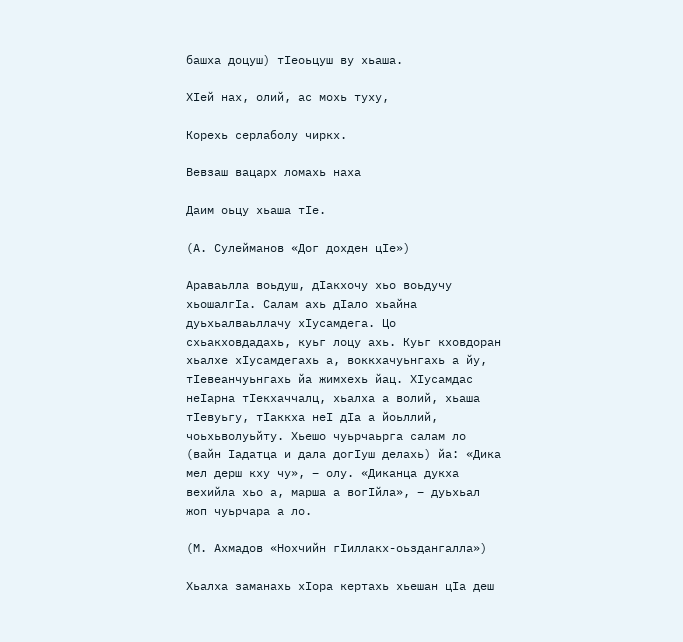башха доцуш) тIеоьцуш ву хьаша.

ХIей нах, олий, ас мохь туху,

Корехь серлаболу чиркх.

Вевзаш вацарх ломахь наха

Даим оьцу хьаша тIе.

(А. Сулейманов «Дог дохден цIе»)

Араваьлла воьдуш, дIакхочу хьо воьдучу хьошалгIа. Салам ахь дIало хьайна дуьхьалваьллачу хIусамдега. Цо схьакховдадахь, куьг лоцу ахь. Куьг кховдоран хьалхе хIусамдегахь а, воккхачуьнгахь а йу, тIевеанчуьнгахь йа жимхехь йац. ХIусамдас неIарна тIекхаччалц, хьалха а волий, хьаша тIевуьгу, тIаккха неI дIа а йоьллий, чоьхьволуьйту. Хьешо чуьрчаьрга салам ло (вайн Iадатца и дала догIуш делахь) йа: «Дика мел дерш кху чу», – олу. «Диканца дукха вехийла хьо а, марша а вогIйла», – дуьхьал жоп чуьрчара а ло.

(М. Ахмадов «Нохчийн гIиллакх-оьздангалла»)

Хьалха заманахь хIора кертахь хьешан цIа деш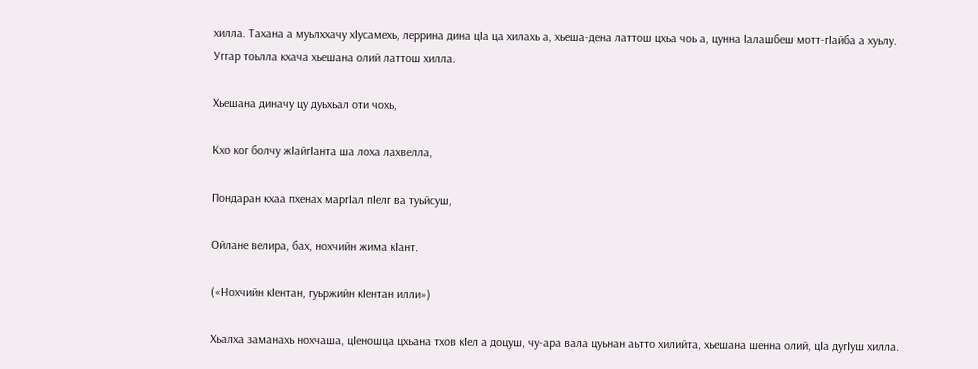хилла. Тахана а муьлххачу хIусамехь, леррина дина цIа ца хилахь а, хьеша-дена латтош цхьа чоь а, цунна Iалашбеш мотт-гIайба а хуьлу. Уггар тоьлла кхача хьешана олий латтош хилла.

Хьешана диначу цу дуьхьал оти чохь,

Кхо ког болчу жIайгIанта ша лоха лахвелла,

Пондаран кхаа пхенах маргIал пIелг ва туьйсуш,

Ойлане велира, бах, нохчийн жима кIант.

(«Нохчийн кIентан, гуьржийн кIентан илли»)

Хьалха заманахь нохчаша, цIеношца цхьана тхов кIел а доцуш, чу-ара вала цуьнан аьтто хилийта, хьешана шенна олий, цIа дугIуш хилла.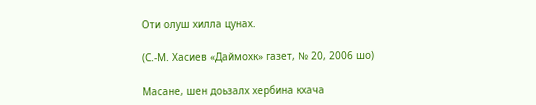Оти олуш хилла цунах.

(С.-М. Хасиев «Даймохк» газет, № 20, 2006 шо)

Масане, шен доьзалх хербина кхача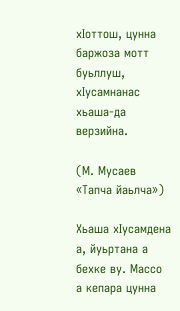хIоттош, цунна баржоза мотт буьллуш, хIусамнанас хьаша-да верзийна.

(М. Мусаев «Тапча йаьлча»)

Хьаша хIусамдена а, йуьртана а бехке ву. Массо а кепара цунна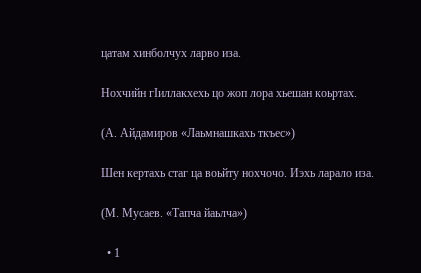цатам хинболчух ларво иза.

Нохчийн гIиллакхехь цо жоп лора хьешан коьртах.

(А. Айдамиров «Лаьмнашкахь ткъес»)

Шен кертахь стаг ца воьйту нохчочо. Иэхь ларало иза.

(М. Мусаев. «Тапча йаьлча»)

  • 1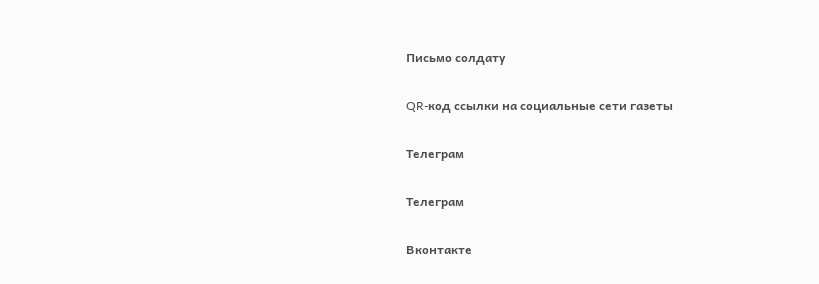Письмо солдату

QR-код ссылки на социальные сети газеты

Телеграм

Телеграм

Вконтакте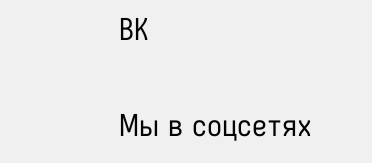ВК

Мы в соцсетях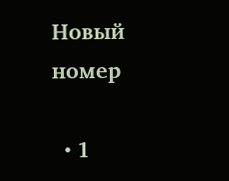Новый номер

  • 1